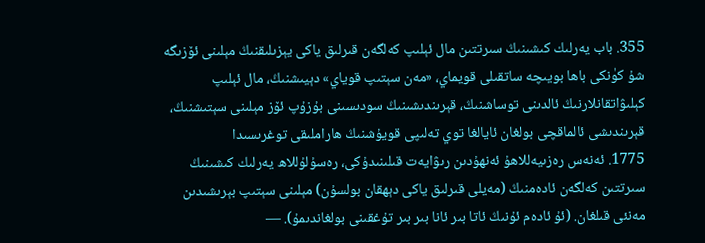355. باب يەرلىك كىشىنىڭ سىرتتىن مال ئېلىپ كەلگەن قىرلىق ياكى يېزىلىقنىڭ مېلىنى ئۆزىگە شۇ كۈنكى باھا بويىچە ساتقىلى قويماي، «مەن سېتىپ قوياي» دېيىشنىڭ، مال ئېلىپ كېلىۋاتقانلارنىڭ ئالدىنى توساشنىڭ، قېرىندىشىنىڭ سودىسىنى بۇزۇپ ئۆز مېلىنى سېتىشنىڭ، قېرىندىشى ئالماقچى بولغان ئايالغا توي تەلىپى قويۇشنىڭ ھاراملىقى توغرىسىدا
1775. ئەنەس رەزىيەللاھۇ ئەنھۇدىن رىۋايەت قىلىنىدۇكى، رەسۇلۇللاھ يەرلىك كىشىنىڭ سىرتتىن كەلگەن ئادەمنىڭ (مەيلى قىرلىق ياكى دېھقان بولسۇن) مېلىنى سېتىپ بېرىشىدىن مەنئى قىلغان. (ئۇ ئادەم ئۇنىڭ ئاتا بىر ئانا بىر بىر تۇغقىنى بولغاندىمۇ). ―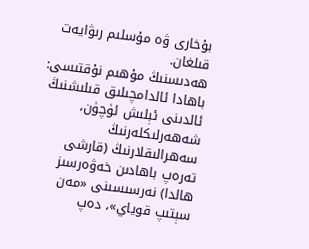بۇخارى ۋە مۇسلىم رىۋايەت قىلغان.
ھەدىسنىڭ مۇھىم نۇقتىسى: باھادا ئالدامچىلىق قىلىشنىڭ ئالدىنى ئېلىش ئۈچۈن، شەھەرلىكلەرنىڭ سەھرالىقلارنىڭ (قارشى تەرەپ باھادىن خەۋەرسىز ھالدا) نەرسىسىنى «مەن سېتىپ قوياي»، دەپ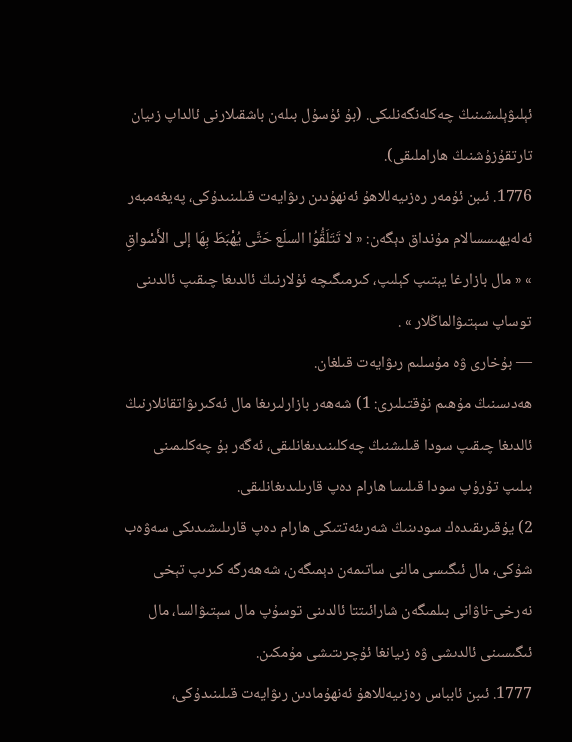ئېلىۋېلىشىنىڭ چەكلەنگەنلىكى. (بۇ ئۇسۇل بىلەن باشقىلارنى ئالداپ زىيان تارتقۇزۇشنىڭ ھاراملىقى).
1776. ئىبن ئۇمەر رەزىيەللاھۇ ئەنھۇدىن رىۋايەت قىلىنىدۇكى، پەيغەمبەر ئەلەيھىسسالام مۇنداق دېگەن: « لا تَتَلَقُّوُا السلَع حَتَّى يُهْبَطَ بِهَا إلى الأَسْواقِ » « مال بازارغا يېتىپ كېلىپ، كىرمىگىچە ئۇلارنىڭ ئالدىغا چىقىپ ئالدىنى توساپ سېتىۋالماڭلار » .
― بۇخارى ۋە مۇسلىم رىۋايەت قىلغان.
ھەدىسنىڭ مۇھىم نۇقتىلىرى: 1) شەھەر بازارلىرىغا مال ئەكىرىۋاتقانلارنىڭ ئالدىغا چىقىپ سودا قىلىشنىڭ چەكلىنىدىغانلىقى، ئەگەر بۇ چەكلىمىنى بىلىپ تۇرۇپ سودا قىلىسا ھارام دەپ قارىلىدىغانلىقى.
2) يۇقىرىقىدەك سودىنىڭ شەرىئەتتىكى ھارام دەپ قارىلىشىدىكى سەۋەب شۇكى، مال ئىگىسى مالنى ساتىمەن دېمىگەن، شەھەرگە كىرىپ تېخى نەرخى-ناۋانى بىلمىگەن شارائىتتا ئالدىنى توسۇپ مال سېتىۋالسا، مال ئىگىسىنى ئالدىشى ۋە زىيانغا ئۇچرىتىشى مۇمكىن.
1777. ئىبن ئابباس رەزىيەللاھۇ ئەنھۇمادىن رىۋايەت قىلىنىدۇكى،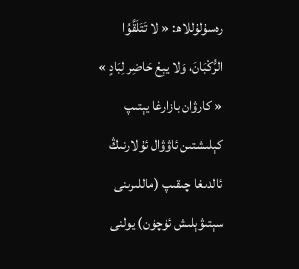رەسۇلۇللاھ: « لا تَتَلَقَّوُا الرُّكْبَانَ، وَلا يبِعْ حَاضِر لِبَادٍ » « كارۋان بازارغا يېتىپ كېلىشتىن ئاۋۋال ئۇلارنىڭ ئالدىغا چىقىپ (ماللىرىنى سېتىۋېلىش ئۈچۈن) يولنى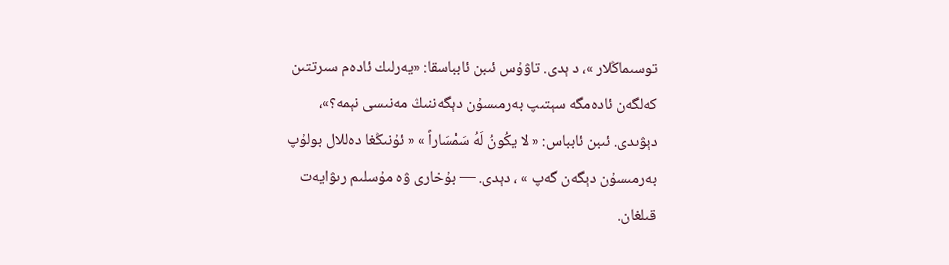توسىماڭلار »، د ېدى. تاۋۇس ئىبن ئابباسقا: «يەرلىك ئادەم سىرتتىن كەلگەن ئادەمگە سېتىپ بەرمىسۇن دېگەننىڭ مەنىسى نېمە؟»، دېۋىدى. ئىبن ئابباس: « لا يكُونُ لَهُ سَمْسَاراً » « ئۇنىڭغا دەللال بولۇپ بەرمىسۇن دېگەن گەپ » ، دېدى. ― بۇخارى ۋە مۇسلىم رىۋايەت قىلغان.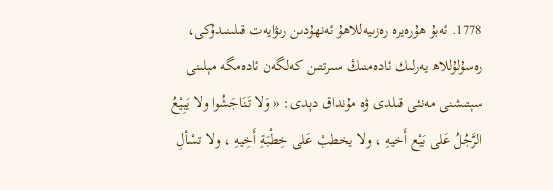1778. ئەبۇ ھۇرەيرە رەزىيەللاھۇ ئەنھۇدىن رىۋايەت قىلىنىدۇكى، رەسۇلۇللاھ يەرلىك ئادەمنىڭ سىرتتىن كەلگەن ئادەمگە مېلىنى سېتىشنى مەنئى قىلدى ۋە مۇنداق دېدى: « وَلا تَنَاجَشُوا ولا يَبِيْعُ الرَّجُلُ عَلى بَيْع أَخيهِ ، ولا يخطبْ عَلى خِطْبَةِ أَخِيهِ ، ولا تسْألِ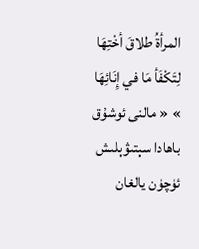المرأةُ طلاقَ أخْتِهَا لِتَكْفَأ مَا في إِنَائِهَا » « مالنى ئوشۇق باھادا سېتىۋېلىش ئۈچۈن يالغان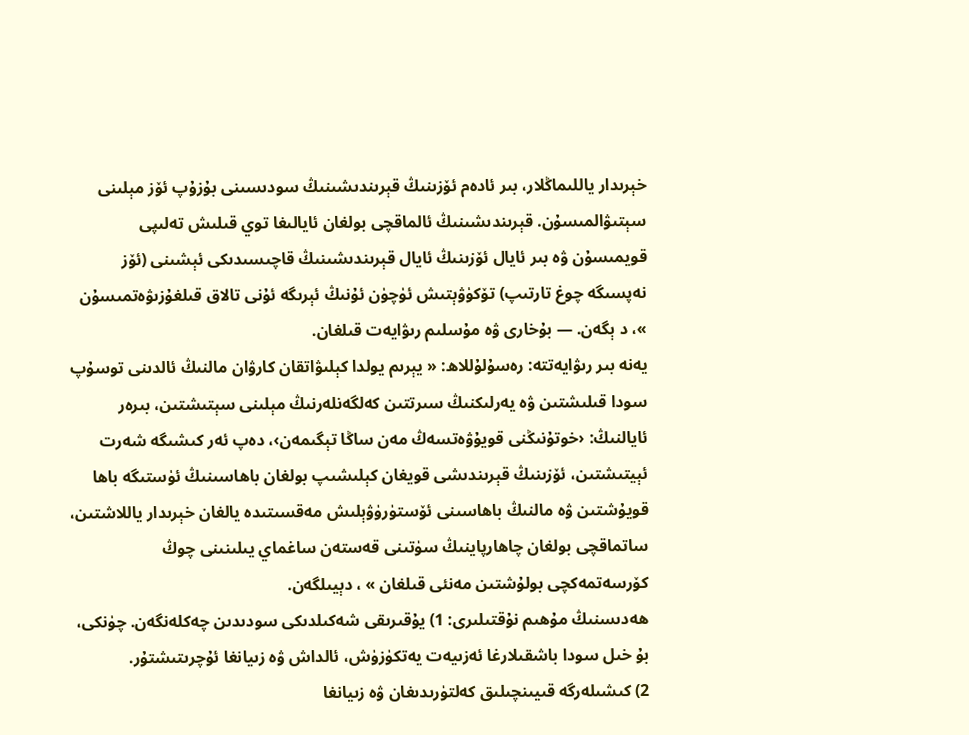خېرىدار ياللىماڭلار، بىر ئادەم ئۆزىنىڭ قېرىندىشىنىڭ سودىسىنى بۇزۇپ ئۆز مېلىنى سېتىۋالمىسۇن. قېرىندىشىنىڭ ئالماقچى بولغان ئايالىغا توي قىلىش تەلىپى قويمىسۇن ۋە بىر ئايال ئۆزىنىڭ ئايال قېرىندىشىنىڭ قاچىسىدىكى ئېشىنى (ئۆز نەپسىگە چوغ تارتىپ) تۆكۈۋېتىش ئۈچۈن ئۇنىڭ ئېرىگە ئۇنى تالاق قىلغۇزىۋەتمىسۇن »، د ېگەن. ― بۇخارى ۋە مۇسلىم رىۋايەت قىلغان.
يەنە بىر رىۋايەتتە: رەسۇلۇللاھ: « يېرىم يولدا كېلىۋاتقان كارۋان مالنىڭ ئالدىنى توسۇپ سودا قىلىشتىن ۋە يەرلىكنىڭ سىرتتىن كەلگەنلەرنىڭ مېلىنى سېتىشتىن، بىرەر ئايالنىڭ: ‹خوتۇنىڭنى قويۇۋەتسەڭ مەن ساڭا تېگىمەن›، دەپ ئەر كىشىگە شەرت ئېيتىشتىن، ئۆزىنىڭ قېرىندىشى قويغان كېلىشىپ بولغان باھاسىنىڭ ئۈستىگە باھا قويۇشتىن ۋە مالنىڭ باھاسىنى ئۆستۈرۈۋېلىش مەقسىتىدە يالغان خېرىدار ياللاشتىن، ساتماقچى بولغان چاھارپاينىڭ سۈتىنى قەستەن ساغماي يىلىنىنى چوڭ كۆرسەتمەكچى بولۇشتىن مەنئى قىلغان » ، دېيىلگەن.
ھەدىسنىڭ مۇھىم نۇقتىلىرى: 1) يۇقىرىقى شەكىلدىكى سودىدىن چەكلەنگەن. چۈنكى، بۇ خىل سودا باشقىلارغا ئەزىيەت يەتكۈزۈش، ئالداش ۋە زىيانغا ئۇچرىتىشتۇر.
2) كىشىلەرگە قىيىنچىلىق كەلتۈرىدىغان ۋە زىيانغا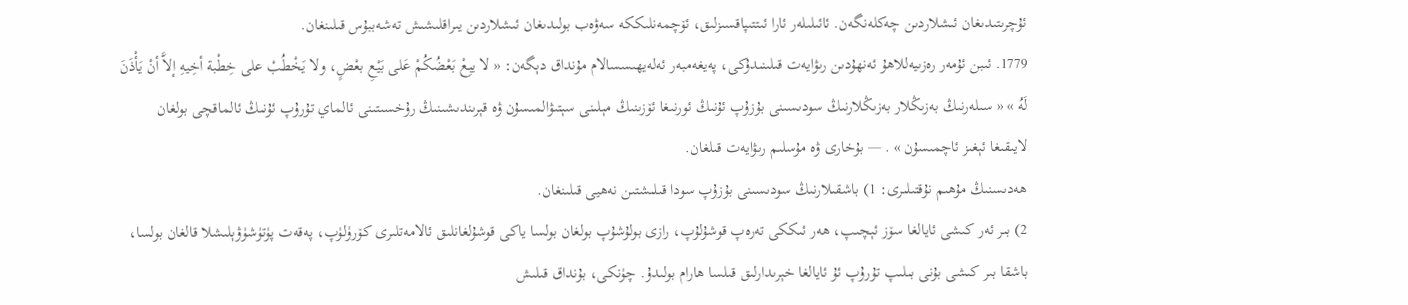ئۇچرىتىدىغان ئىشلاردىن چەكلەنگەن. ئائىلىلەر ئارا ئىتتىپاقسىزلىق، ئۆچمەنلىككە سەۋەب بولىدىغان ئىشلاردىن يىراقلىشىش تەشەببۇس قىلىنغان.
1779. ئىبن ئۇمەر رەزىيەللاھۇ ئەنھۇدىن رىۋايەت قىلىنىدۇكى، پەيغەمبەر ئەلەيھىسسالام مۇنداق دېگەن: « لا يبِعْ بَعْضُكُمْ عَلى بَيْعِ بعْضٍ، ولا يَخْطُبْ على خِطْبة أخِيهِ إلاَّ أنْ يَأْذَنَ لَهُ » « سىلەرنىڭ بەزىڭلار بەزىڭلارنىڭ سودىسىنى بۇزۇپ ئۇنىڭ ئورنىغا ئۆزىنىڭ مېلىنى سېتىۋالمىسۇن ۋە قېرىندىشىنىڭ رۇخسىتىنى ئالماي تۇرۇپ ئۇنىڭ ئالماقچى بولغان لايىقىغا ئېغىز ئاچمىسۇن » . ― بۇخارى ۋە مۇسلىم رىۋايەت قىلغان.
ھەدىسنىڭ مۇھىم نۇقتىلىرى: 1) باشقىلارنىڭ سودىسىنى بۇزۇپ سودا قىلىشتىن نەھيى قىلىنغان.
2) بىر ئەر كىشى ئايالغا سۆز ئېچىپ، ھەر ئىككى تەرەپ قوشۇلۇپ، رازى بولۇشۇپ بولغان بولسا ياكى قوشۇلغانلىق ئالامەتلىرى كۆرۈلۈپ، پەقەت پۈتۈشۈۋېلىشلا قالغان بولسا، باشقا بىر كىشى بۇنى بىلىپ تۇرۇپ ئۇ ئايالغا خېرىدارلىق قىلسا ھارام بولىدۇ. چۈنكى، بۇنداق قىلىش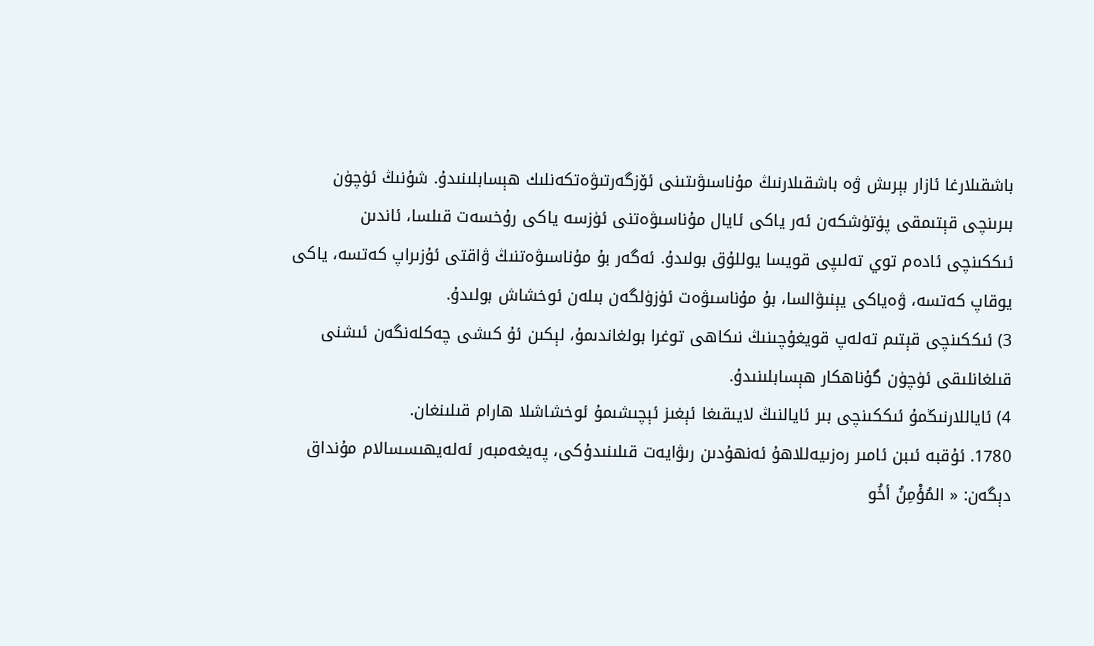باشقىلارغا ئازار بېرىش ۋە باشقىلارنىڭ مۇناسىۋىتىنى ئۆزگەرتىۋەتكەنلىك ھېسابلىنىدۇ. شۇنىڭ ئۈچۈن بىرىنچى قېتىمقى پۈتۈشكەن ئەر ياكى ئايال مۇناسىۋەتنى ئۈزسە ياكى رۇخسەت قىلسا، ئاندىن ئىككىنچى ئادەم توي تەلىپى قويسا يوللۇق بولىدۇ. ئەگەر بۇ مۇناسىۋەتنىڭ ۋاقتى ئۇزىراپ كەتسە، ياكى يوقاپ كەتسە، ۋەياكى يېنىۋالسا، بۇ مۇناسىۋەت ئۈزۈلگەن بىلەن ئوخشاش بولىدۇ.
3) ئىككىنچى قېتىم تەلەپ قويغۇچىنىڭ نىكاھى توغرا بولغاندىمۇ، لېكىن ئۇ كىشى چەكلەنگەن ئىشنى قىلغانلىقى ئۈچۈن گۇناھكار ھېسابلىنىدۇ.
4) ئاياللارنىڭمۇ ئىككىنچى بىر ئايالنىڭ لايىقىغا ئېغىز ئېچىشىمۇ ئوخشاشلا ھارام قىلىنغان.
1780. ئۇقبە ئىبن ئامىر رەزىيەللاھۇ ئەنھۇدىن رىۋايەت قىلىنىدۇكى، پەيغەمبەر ئەلەيھىسسالام مۇنداق دېگەن: « المُؤْمِنُ أخُو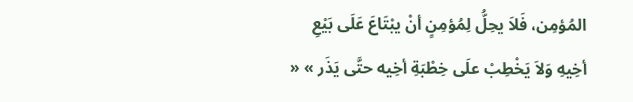المُؤمِن، فَلاَ يحِلُّ لِمُؤمِنٍ أنْ يبْتَاعَ عَلَى بَيْعِ أخِيهِ وَلاَ يَخْطِبْ علَى خِطْبَةِ أخِيه حتَّى يَذَر » «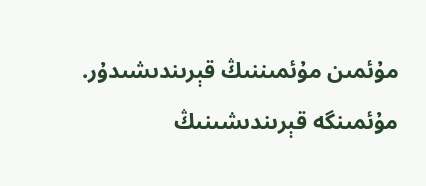مۇئمىن مۇئمىننىڭ قېرىندىشىدۇر. مۇئمىنگە قېرىندىشىنىڭ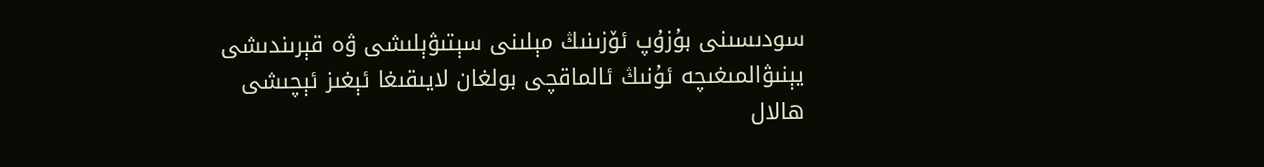سودىسىنى بۇزۇپ ئۆزىنىڭ مېلىنى سېتىۋېلىشى ۋە قېرىندىشى يېنىۋالمىغىچە ئۇنىڭ ئالماقچى بولغان لايىقىغا ئېغىز ئېچىشى ھالال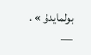بولمايدۇ » . ―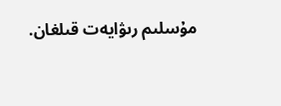مۇسلىم رىۋايەت قىلغان.